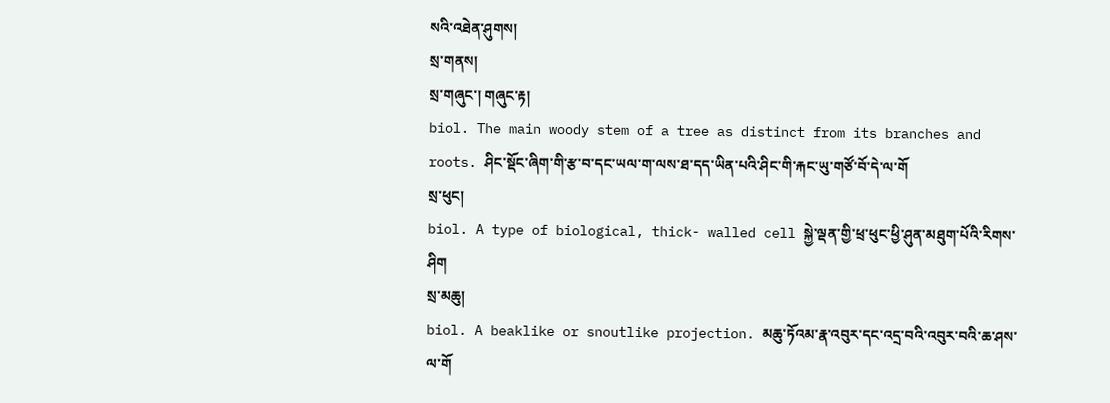སའི་འཐེན་ཤུགས།
སྲ་གནས།
སྲ་གཞུང་། གཞུང་རྟ།
biol. The main woody stem of a tree as distinct from its branches and roots. ཤིང་སྡོང་ཞིག་གི་རྩ་བ་དང་ཡལ་ག་ལས་ཐ་དད་ཡིན་པའི་ཤིང་གི་རྐང་ཡུ་གཙོ་བོ་དེ་ལ་གོ
སྲ་ཕུང།
biol. A type of biological, thick- walled cell སྐྱེ་ལྡན་གྱི་ཕྲ་ཕུང་ཕྱི་ཤུན་མཐུག་པོའི་རིགས་ཤིག
སྲ་མཆུ།
biol. A beaklike or snoutlike projection. མཆུ་ཏོའམ་རྣ་འབུར་དང་འདྲ་བའི་འབུར་བའི་ཆ་ཤས་ལ་གོ